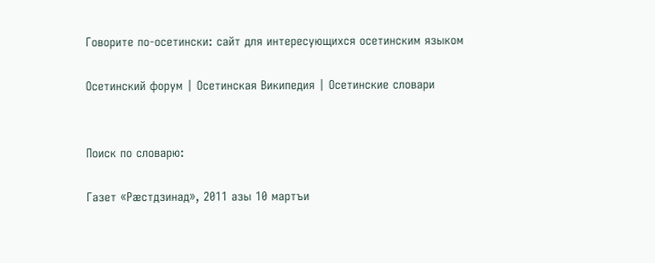Говорите по-осетински: сайт для интересующихся осетинским языком

Осетинский форум | Осетинская Википедия | Осетинские словари


Поиск по словарю:

Газет «Рæстдзинад», 2011 азы 10 мартъи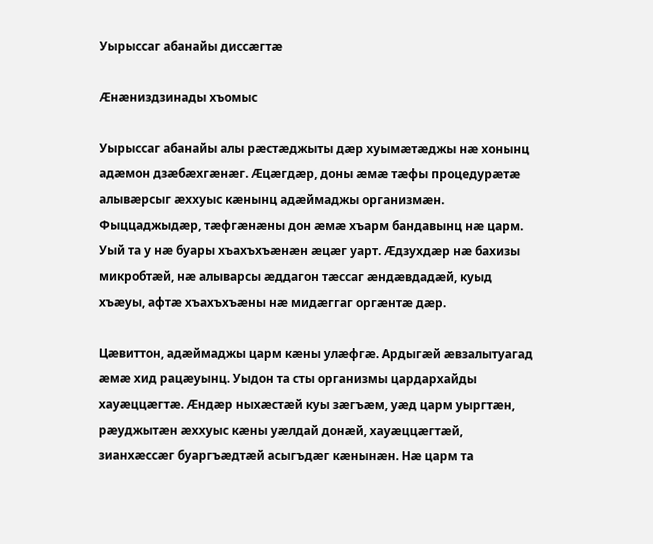Уырыссаг абанайы диссæгтæ

Æнæниздзинады хъомыс

Уырыссаг абанайы алы рæстæджыты дæр хуымæтæджы нæ хонынц адæмон дзæбæхгæнæг. Æцæгдæр, доны æмæ тæфы процедурæтæ алывæрсыг æххуыс кæнынц адæймаджы организмæн. Фыццаджыдæр, тæфгæнæны дон æмæ хъарм бандавынц нæ царм. Уый та у нæ буары хъахъхъæнæн æцæг уарт. Æдзухдæр нæ бахизы микробтæй, нæ алыварсы æддагон тæссаг æндæвдадæй, куыд хъæуы, афтæ хъахъхъæны нæ мидæггаг оргæнтæ дæр.

Цæвиттон, адæймаджы царм кæны улæфгæ. Ардыгæй æвзалытуагад æмæ хид рацæуынц. Уыдон та сты организмы цардархайды хауæццæгтæ. Æндæр ныхæстæй куы зæгъæм, уæд царм уыргтæн, рæуджытæн æххуыс кæны уæлдай донæй, хауæццæгтæй, зианхæссæг буаргъæдтæй асыгъдæг кæнынæн. Нæ царм та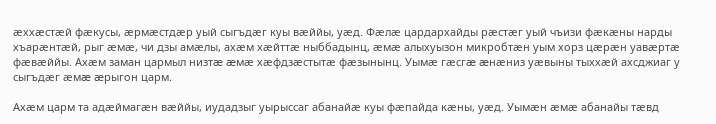æххæстæй фæкусы, æрмæстдæр уый сыгъдæг куы вæййы, уæд. Фæлæ цардархайды рæстæг уый чъизи фæкæны нарды хъарæнтæй, рыг æмæ, чи дзы амæлы, ахæм хæйттæ ныббадынц, æмæ алыхуызон микробтæн уым хорз цæрæн уавæртæ фæвæййы. Ахæм заман цармыл низтæ æмæ хæфдзæстытæ фæзынынц. Уымæ гæсгæ æнæниз уæвыны тыххæй ахсджиаг у сыгъдæг æмæ æрыгон царм.

Ахæм царм та адæймагæн вæййы, иудадзыг уырыссаг абанайæ куы фæпайда кæны, уæд. Уымæн æмæ абанайы тæвд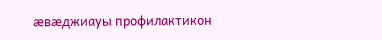æвæджиауы профилактикон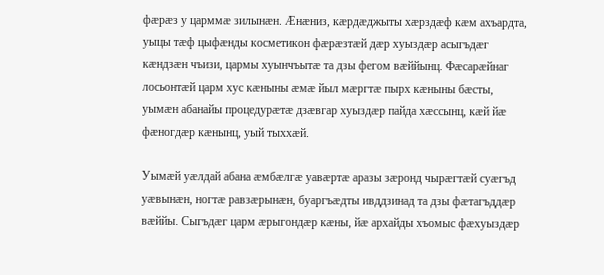фæрæз у царммæ зилынæн. Æнæниз, кæрдæджыты хæрздæф кæм ахъардта, уыцы тæф цыфæнды косметикон фæрæзтæй дæр хуыздæр асыгъдæг кæндзæн чъизи, цармы хуынчъытæ та дзы фегом вæййынц. Фæсарæйнаг лосьонтæй царм хус кæныны æмæ йыл мæргтæ пырх кæныны бæсты, уымæн абанайы процедурæтæ дзæвгар хуыздæр пайда хæссынц, кæй йæ фæногдæр кæнынц, уый тыххæй.

Уымæй уæлдай абана æмбæлгæ уавæртæ аразы зæронд чырæгтæй суæгъд уæвынæн, ногтæ равзæрынæн, буаргъæдты ивддзинад та дзы фæтагъддæр вæййы. Сыгъдæг царм æрыгондæр кæны, йæ архайды хъомыс фæхуыздæр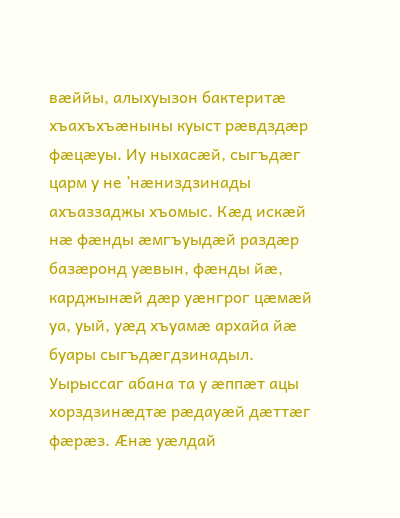вæййы, алыхуызон бактеритæ хъахъхъæныны куыст рæвдздæр фæцæуы. Иу ныхасæй, сыгъдæг царм у не ’нæниздзинады ахъаззаджы хъомыс. Кæд искæй нæ фæнды æмгъуыдæй раздæр базæронд уæвын, фæнды йæ, карджынæй дæр уæнгрог цæмæй уа, уый, уæд хъуамæ архайа йæ буары сыгъдæгдзинадыл. Уырыссаг абана та у æппæт ацы хорздзинæдтæ рæдауæй дæттæг фæрæз. Æнæ уæлдай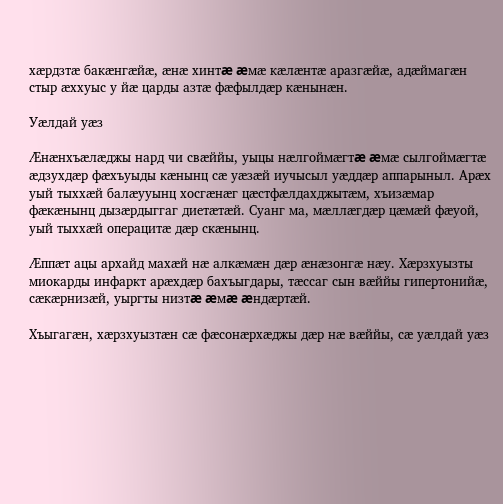хæрдзтæ бакæнгæйæ, æнæ хинтæ æмæ кæлæнтæ аразгæйæ, адæймагæн стыр æххуыс у йæ царды азтæ фæфылдæр кæнынæн.

Уæлдай уæз

Æнæнхъæлæджы нард чи свæййы, уыцы нæлгоймæгтæ æмæ сылгоймæгтæ æдзухдæр фæхъуыды кæнынц сæ уæзæй иучысыл уæддæр аппарыныл. Арæх уый тыххæй балæууынц хосгæнæг цæстфæлдахджытæм, хъизæмар фæкæнынц дызæрдыггаг диетæтæй. Суанг ма, мæллæгдæр цæмæй фæуой, уый тыххæй операцитæ дæр скæнынц.

Æппæт ацы архайд махæй нæ алкæмæн дæр æнæзонгæ нæу. Хæрзхуызты миокарды инфаркт арæхдæр бахъыгдары, тæссаг сын вæййы гипертонийæ, сæкæрнизæй, уыргты низтæ æмæ æндæртæй.

Хъыгагæн, хæрзхуызтæн сæ фæсонæрхæджы дæр нæ вæййы, сæ уæлдай уæз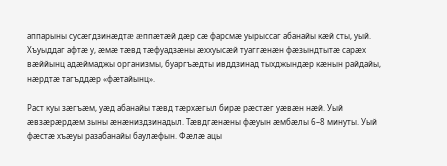аппарыны сусæгдзинæдтæ æппæтæй дæр сæ фарсмæ уырыссаг абанайы кæй сты, уый. Хъуыддаг афтæ у, æмæ тæвд тæфуадзæны æххуысæй туаггæнæн фæзындтытæ сарæх вæййынц адæймаджы организмы, буаргъæдты ивддзинад тыхджындæр кæнын райдайы, нæрдтæ тагъддæр «фæтайынц».

Раст куы зæгъæм, уæд абанайы тæвд тæрхæгыл бирæ рæстæг уæвæн нæй. Уый æвзæрæрдæм зыны æнæниздзинадыл. Тæвдгæнæны фæуын æмбæлы 6–8 минуты. Уый фæстæ хъæуы разабанайы баулæфын. Фæлæ ацы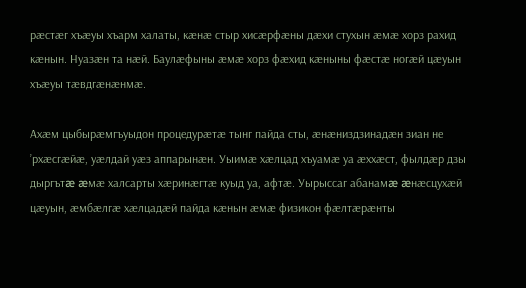рæстæг хъæуы хъарм халаты, кæнæ стыр хисæрфæны дæхи стухын æмæ хорз рахид кæнын. Нуазæн та нæй. Баулæфыны æмæ хорз фæхид кæныны фæстæ ногæй цæуын хъæуы тæвдгæнæнмæ.

Ахæм цыбырæмгъуыдон процедурæтæ тынг пайда сты, æнæниздзинадæн зиан не ’рхæсгæйæ, уæлдай уæз аппарынæн. Уыимæ хæлцад хъуамæ уа æххæст, фылдæр дзы дыргътæ æмæ халсарты хæринæгтæ куыд уа, афтæ. Уырыссаг абанамæ æнæсцухæй цæуын, æмбæлгæ хæлцадæй пайда кæнын æмæ физикон фæлтæрæнты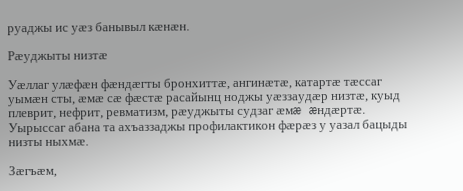руаджы ис уæз банывыл кæнæн.

Рæуджыты низтæ

Уæллаг улæфæн фæндæгты бронхиттæ, ангинæтæ, катартæ тæссаг уымæн сты, æмæ сæ фæстæ расайынц ноджы уæззаудæр низтæ, куыд плеврит, нефрит, ревматизм, рæуджыты судзаг æмæ æндæртæ. Уырыссаг абана та ахъаззаджы профилактикон фæрæз у уазал бацыды низты ныхмæ.

Зæгъæм,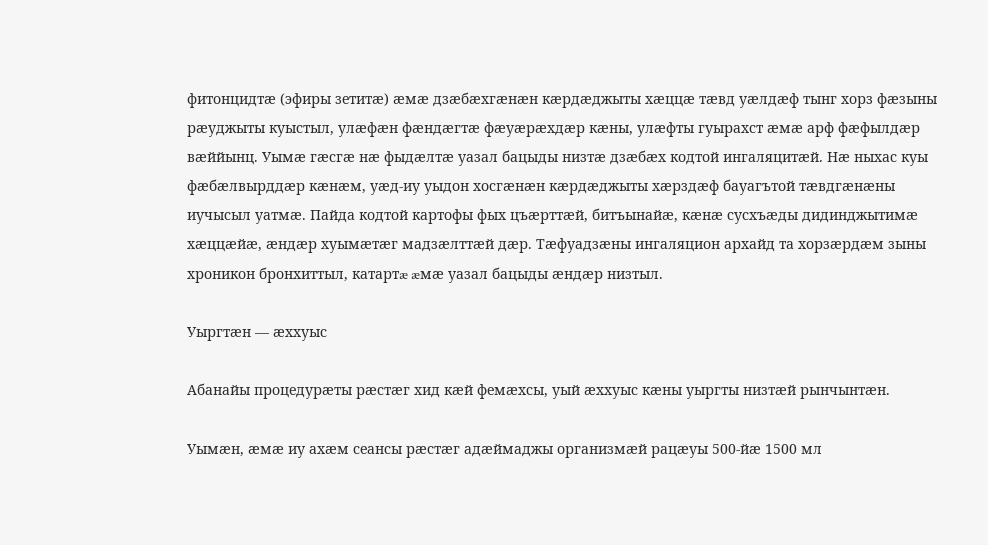фитонцидтæ (эфиры зетитæ) æмæ дзæбæхгæнæн кæрдæджыты хæццæ тæвд уæлдæф тынг хорз фæзыны рæуджыты куыстыл, улæфæн фæндæгтæ фæуæрæхдæр кæны, улæфты гуырахст æмæ арф фæфылдæр вæййынц. Уымæ гæсгæ нæ фыдæлтæ уазал бацыды низтæ дзæбæх кодтой ингаляцитæй. Нæ ныхас куы фæбæлвырддæр кæнæм, уæд-иу уыдон хосгæнæн кæрдæджыты хæрздæф бауагътой тæвдгæнæны иучысыл уатмæ. Пайда кодтой картофы фых цъæрттæй, битъынайæ, кæнæ сусхъæды дидинджытимæ хæццæйæ, æндæр хуымæтæг мадзæлттæй дæр. Тæфуадзæны ингаляцион архайд та хорзæрдæм зыны хроникон бронхиттыл, катартæ æмæ уазал бацыды æндæр низтыл.

Уыргтæн — æххуыс

Абанайы процедурæты рæстæг хид кæй фемæхсы, уый æххуыс кæны уыргты низтæй рынчынтæн.

Уымæн, æмæ иу ахæм сеансы рæстæг адæймаджы организмæй рацæуы 500-йæ 1500 мл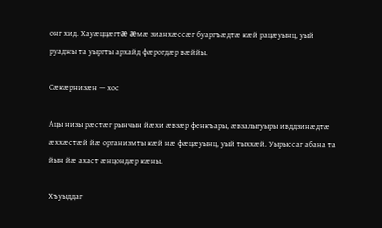онг хид. Хауæццæгтæ æмæ зианхæссæг буаргъæдтæ кæй рацæуынц, уый руаджы та уыргты архайд фæрогдæр вæййы.

Сæкæрнизæн — хос

Ацы низы рæстæг рынчын йæхи æвзæр фенкъары, æвзалыгуыры ивддзинæдтæ æххæстæй йæ организмты кæй нæ фæцæуынц, уый тыххæй. Уырыссаг абана та йын йæ ахаст æнцондæр кæны.

Хъуыддаг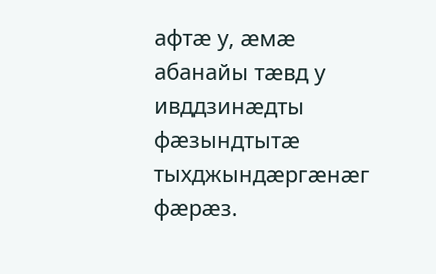афтæ у, æмæ абанайы тæвд у ивддзинæдты фæзындтытæ тыхджындæргæнæг фæрæз.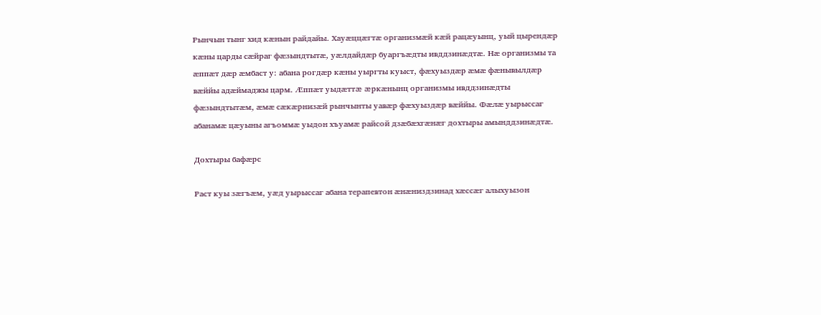Рынчын тынг хид кæнын райдайы. Хауæццæгтæ организмæй кæй рацæуынц, уый цырендæр кæны царды сæйраг фæзындтытæ, уæлдайдæр буаргъæдты ивддзинæдтæ. Нæ организмы та æппæт дæр æмбаст у: абана рогдæр кæны уыргты куыст, фæхуыздæр æмæ фæнывылдæр вæййы адæймаджы царм. Æппæт уыдæттæ æркæнынц организмы ивддзинæдты фæзындтытæм, æмæ сæкæрнизæй рынчынты уавæр фæхуыздæр вæййы. Фæлæ уырыссаг абанамæ цæуыны агъоммæ уыдон хъуамæ райсой дзæбæхгæнæг дохтыры амынддзинæдтæ.

Дохтыры бафæрс

Раст куы зæгъæм, уæд уырыссаг абана терапевтон æнæниздзинад хæссæг алыхуызон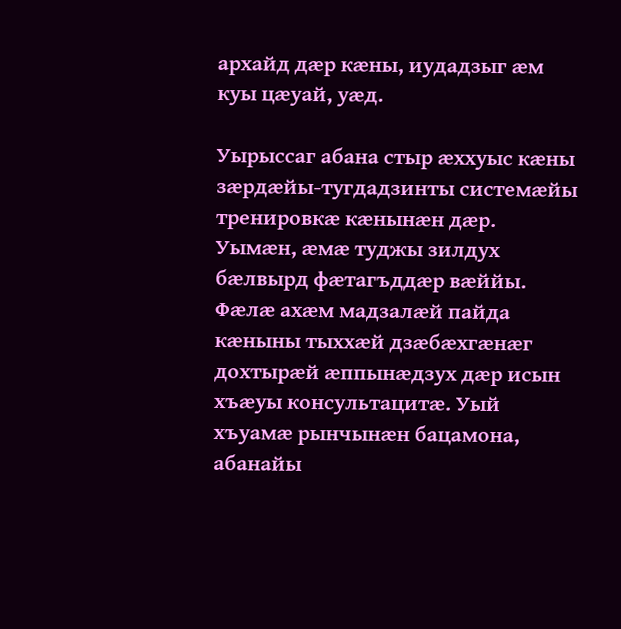архайд дæр кæны, иудадзыг æм куы цæуай, уæд.

Уырыссаг абана стыр æххуыс кæны зæрдæйы-тугдадзинты системæйы тренировкæ кæнынæн дæр. Уымæн, æмæ туджы зилдух бæлвырд фæтагъддæр вæййы. Фæлæ ахæм мадзалæй пайда кæныны тыххæй дзæбæхгæнæг дохтырæй æппынæдзух дæр исын хъæуы консультацитæ. Уый хъуамæ рынчынæн бацамона, абанайы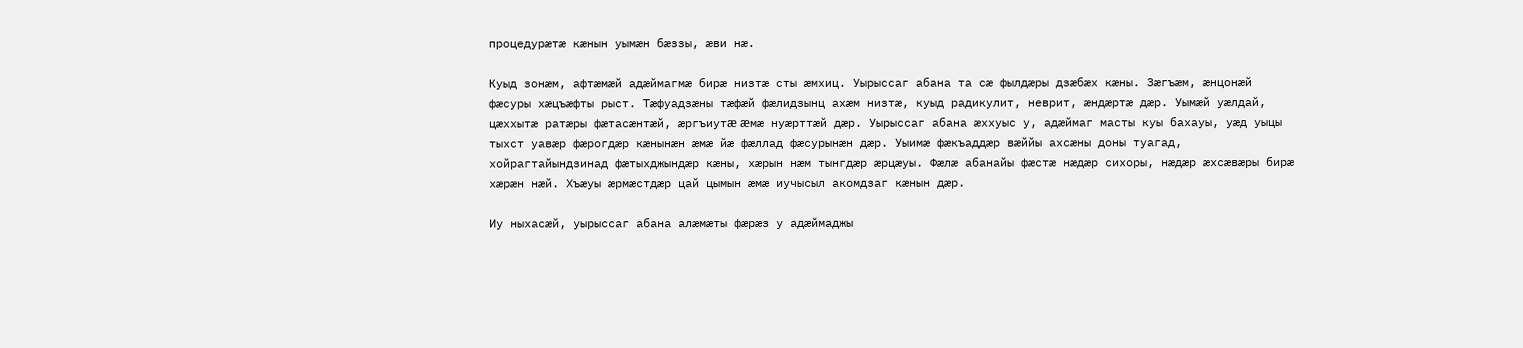процедурæтæ кæнын уымæн бæззы, æви нæ.

Куыд зонæм, афтæмæй адæймагмæ бирæ низтæ сты æмхиц. Уырыссаг абана та сæ фылдæры дзæбæх кæны. Зæгъæм, æнцонæй фæсуры хæцъæфты рыст. Тæфуадзæны тæфæй фæлидзынц ахæм низтæ, куыд радикулит, неврит, æндæртæ дæр. Уымæй уæлдай, цæххытæ ратæры фæтасæнтæй, æргъиутæ æмæ нуæрттæй дæр. Уырыссаг абана æххуыс у, адæймаг масты куы бахауы, уæд уыцы тыхст уавæр фæрогдæр кæнынæн æмæ йæ фæллад фæсурынæн дæр. Уыимæ фæкъаддæр вæййы ахсæны доны туагад, хойрагтайындзинад фæтыхджындæр кæны, хæрын нæм тынгдæр æрцæуы. Фæлæ абанайы фæстæ нæдæр сихоры, нæдæр æхсæвæры бирæ хæрæн нæй. Хъæуы æрмæстдæр цай цымын æмæ иучысыл акомдзаг кæнын дæр.

Иу ныхасæй, уырыссаг абана алæмæты фæрæз у адæймаджы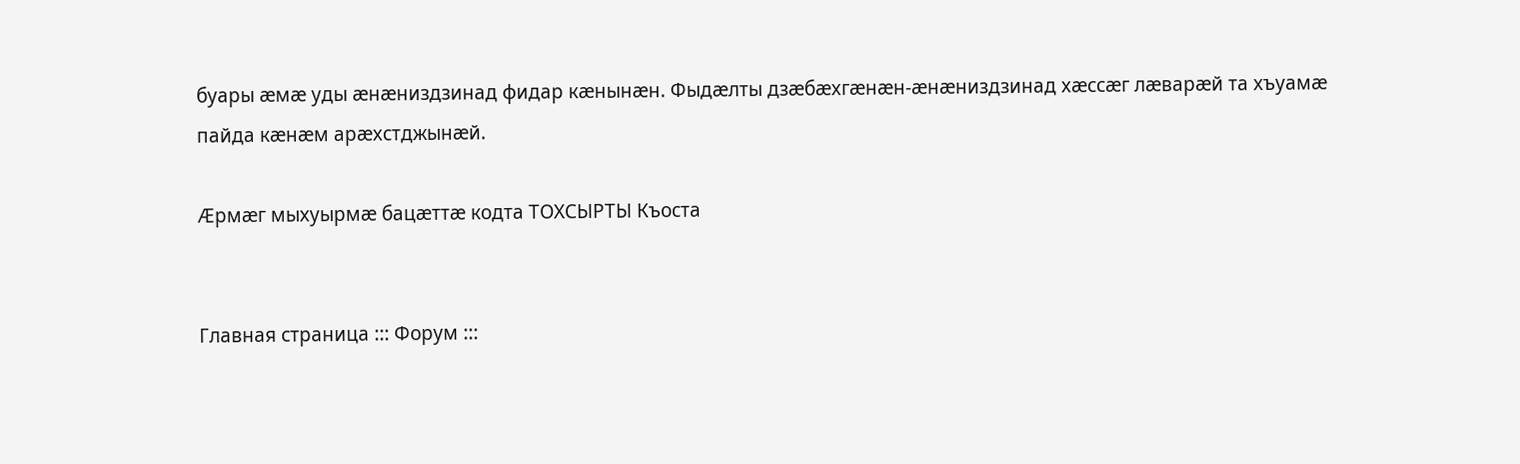буары æмæ уды æнæниздзинад фидар кæнынæн. Фыдæлты дзæбæхгæнæн-æнæниздзинад хæссæг лæварæй та хъуамæ пайда кæнæм арæхстджынæй.

Æрмæг мыхуырмæ бацæттæ кодта ТОХСЫРТЫ Къоста


Главная страница ::: Форум :::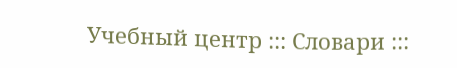Учебный центр ::: Словари :::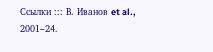Ссылки ::: В. Иванов et al., 2001–24.